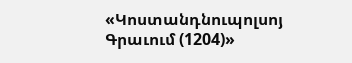«Կոստանդնուպոլսոյ Գրաւում (1204)»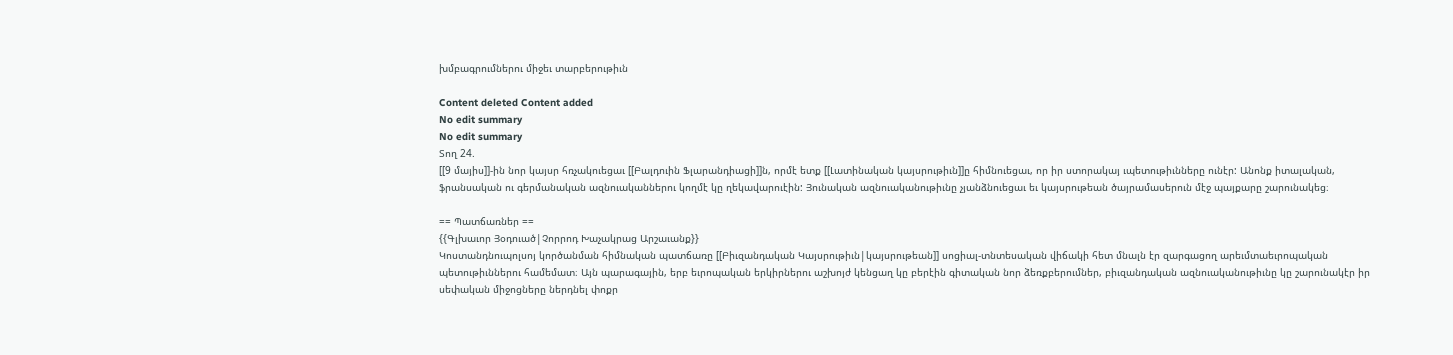խմբագրումներու միջեւ տարբերութիւն

Content deleted Content added
No edit summary
No edit summary
Տող 24.
[[9 մայիս]]-ին նոր կայսր հռչակուեցաւ [[Բալդուին Ֆլարանդիացի]]ն, որմէ ետք [[Լատինական կայսրութիւն]]ը հիմնուեցաւ, որ իր ստորակայ ւպետութիւնները ունէր: Անոնք իտալական, ֆրանսական ու գերմանական ազնուականներու կողմէ կը ղեկավարուէին: Յունական ազնուականութիւնը չյանձնուեցաւ եւ կայսրութեան ծայրամասերուն մէջ պայքարը շարունակեց։

== Պատճառներ ==
{{Գլխաւոր Յօդուած|Չորրոդ Խաչակրաց Արշաւանք}}
Կոստանդնուպոլսոյ կործանման հիմնական պատճառը [[Բիւզանդական Կայսրութիւն|կայսրութեան]] սոցիալ-տնտեսական վիճակի հետ մնալն էր զարգացող արեւմտաեւրոպական պետութիւններու համեմատ։ Այն պարագային, երբ եւրոպական երկիրներու աշխոյժ կենցաղ կը բերէին գիտական նոր ձեռքբերումներ, բիւզանդական ազնուականութիւնը կը շարունակէր իր սեփական միջոցները ներդնել փոքր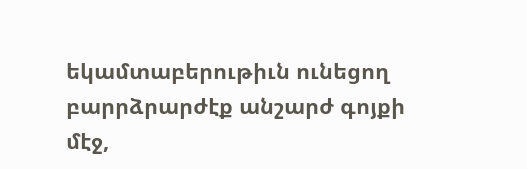եկամտաբերութիւն ունեցող բարրձրարժէք անշարժ գոյքի մէջ,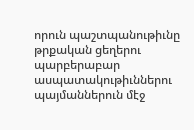որուն պաշտպանութիւնը թրքական ցեղերու պարբերաբար ասպատակութիւններու պայմաններուն մէջ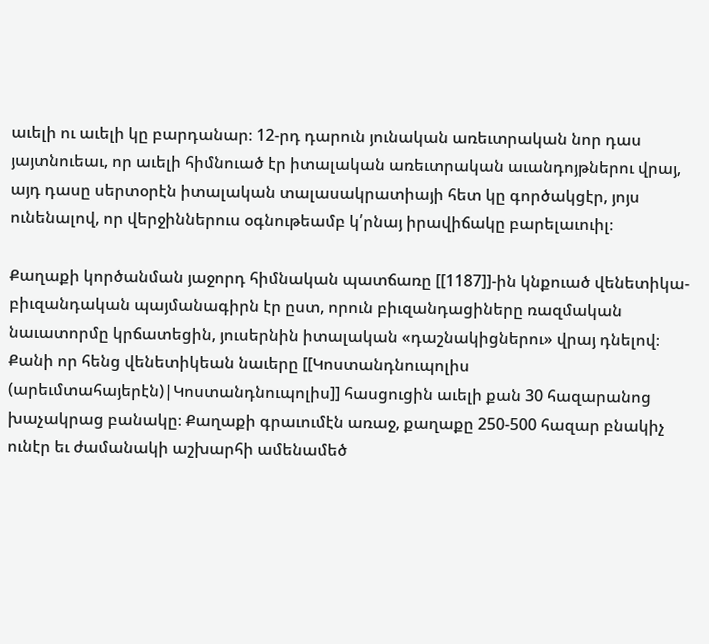աւելի ու աւելի կը բարդանար։ 12-րդ դարուն յունական առեւտրական նոր դաս յայտնուեաւ, որ աւելի հիմնուած էր իտալական առեւտրական աւանդոյթներու վրայ, այդ դասը սերտօրէն իտալական տալասակրատիայի հետ կը գործակցէր, յոյս ունենալով, որ վերջիններուս օգնութեամբ կ՛րնայ իրավիճակը բարելաւուիլ։

Քաղաքի կործանման յաջորդ հիմնական պատճառը [[1187]]-ին կնքուած վենետիկա-բիւզանդական պայմանագիրն էր ըստ, որուն բիւզանդացիները ռազմական նաւատորմը կրճատեցին, յուսերնին իտալական «դաշնակիցներու» վրայ դնելով։ Քանի որ հենց վենետիկեան նաւերը [[Կոստանդնուպոլիս (արեւմտահայերէն)|Կոստանդնուպոլիս]] հասցուցին աւելի քան 30 հազարանոց խաչակրաց բանակը։ Քաղաքի գրաւումէն առաջ, քաղաքը 250-500 հազար բնակիչ ունէր եւ ժամանակի աշխարհի ամենամեծ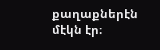քաղաքներէն մէկն էր։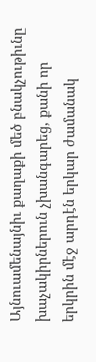Այնուամենայնիւ քաղաքի մեծ բնակչութիւնը խաչակիրներուն չխանգարեց, քանի որ երկրին մէջ արդէն երկար ժամանակ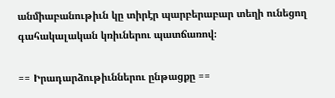անմիաբանութիւն կը տիրէր պարբերաբար տեղի ունեցող գահակալական կռիւներու պատճառով։

== Իրադարձութիւններու ընթացքը ==